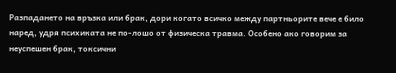Разпадането на връзка или брак, дори когато всичко между партньорите вече е било наред, удря психиката не по-лошо от физическа травма. Особено ако говорим за неуспешен брак, токсични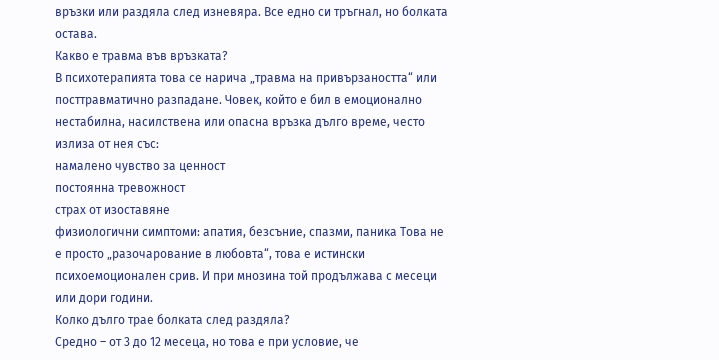връзки или раздяла след изневяра. Все едно си тръгнал, но болката остава.
Какво е травма във връзката?
В психотерапията това се нарича „травма на привързаността“ или посттравматично разпадане. Човек, който е бил в емоционално нестабилна, насилствена или опасна връзка дълго време, често излиза от нея със:
намалено чувство за ценност
постоянна тревожност
страх от изоставяне
физиологични симптоми: апатия, безсъние, спазми, паника Това не е просто „разочарование в любовта“, това е истински психоемоционален срив. И при мнозина той продължава с месеци или дори години.
Колко дълго трае болката след раздяла?
Средно – от 3 до 12 месеца, но това е при условие, че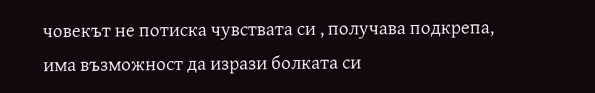човекът не потиска чувствата си , получава подкрепа, има възможност да изрази болката си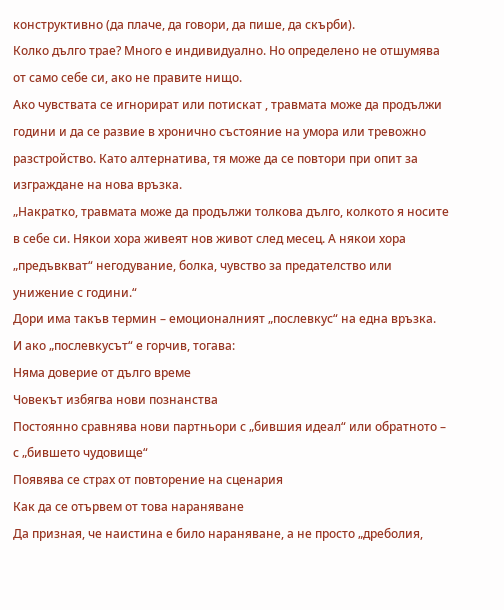конструктивно (да плаче, да говори, да пише, да скърби).
Колко дълго трае? Много е индивидуално. Но определено не отшумява от само себе си, ако не правите нищо.
Ако чувствата се игнорират или потискат , травмата може да продължи години и да се развие в хронично състояние на умора или тревожно разстройство. Като алтернатива, тя може да се повтори при опит за изграждане на нова връзка.
„Накратко, травмата може да продължи толкова дълго, колкото я носите в себе си. Някои хора живеят нов живот след месец. А някои хора „предъвкват“ негодувание, болка, чувство за предателство или унижение с години.“
Дори има такъв термин – емоционалният „послевкус“ на една връзка.
И ако „послевкусът“ е горчив, тогава:
Няма доверие от дълго време
Човекът избягва нови познанства
Постоянно сравнява нови партньори с „бившия идеал“ или обратното – с „бившето чудовище“
Появява се страх от повторение на сценария
Как да се отървем от това нараняване
Да призная, че наистина е било нараняване, а не просто „дреболия,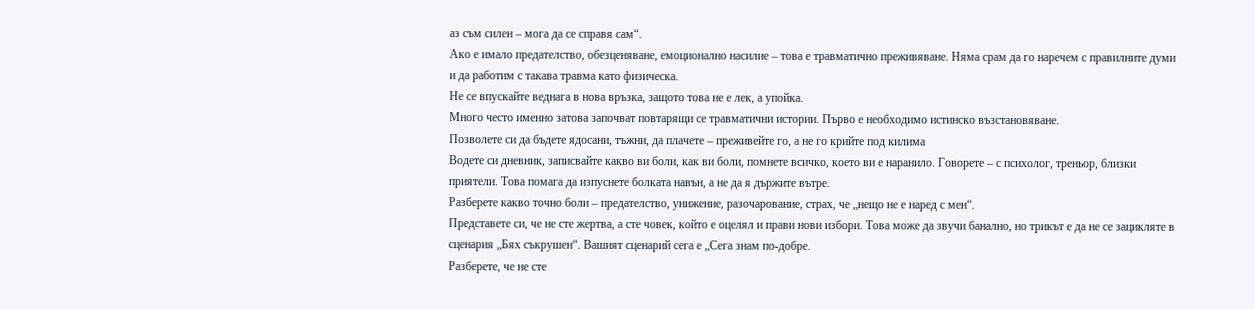аз съм силен – мога да се справя сам“.
Ако е имало предателство, обезценяване, емоционално насилие – това е травматично преживяване. Няма срам да го наречем с правилните думи и да работим с такава травма като физическа.
Не се впускайте веднага в нова връзка, защото това не е лек, а упойка.
Много често именно затова започват повтарящи се травматични истории. Първо е необходимо истинско възстановяване.
Позволете си да бъдете ядосани, тъжни, да плачете – преживейте го, а не го крийте под килима
Водете си дневник, записвайте какво ви боли, как ви боли, помнете всичко, което ви е наранило. Говорете – с психолог, треньор, близки приятели. Това помага да изпуснете болката навън, а не да я държите вътре.
Разберете какво точно боли – предателство, унижение, разочарование, страх, че „нещо не е наред с мен“.
Представете си, че не сте жертва, а сте човек, който е оцелял и прави нови избори. Това може да звучи банално, но трикът е да не се зацикляте в сценария „Бях съкрушен“. Вашият сценарий сега е „Сега знам по-добре.
Разберете, че не сте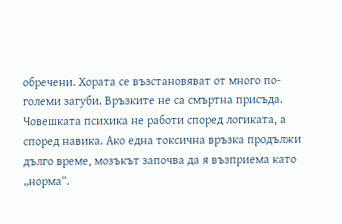обречени. Хората се възстановяват от много по-големи загуби. Връзките не са смъртна присъда.
Човешката психика не работи според логиката, а според навика. Ако една токсична връзка продължи дълго време, мозъкът започва да я възприема като „норма“.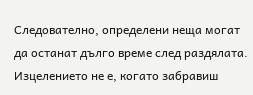Следователно, определени неща могат да останат дълго време след раздялата. Изцелението не е, когато забравиш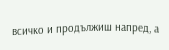всичко и продължиш напред, а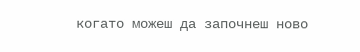когато можеш да започнеш ново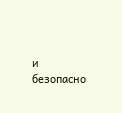и безопасно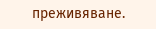преживяване.